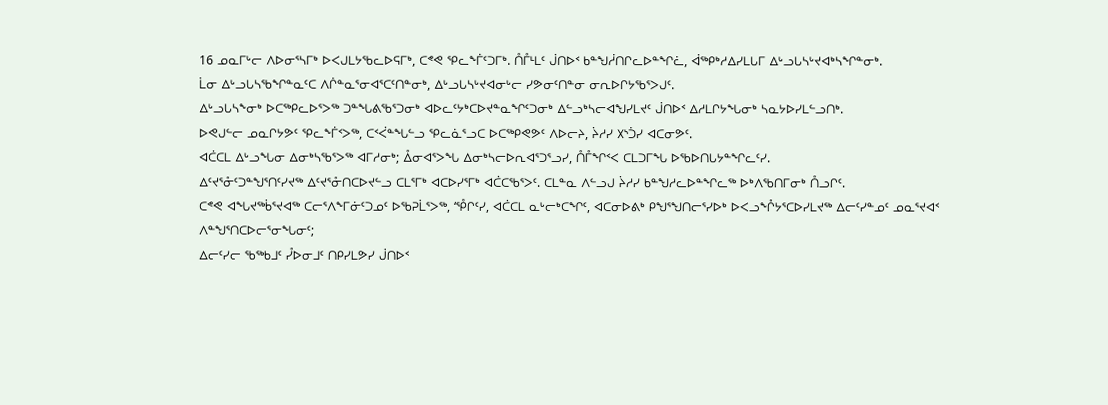16 ᓄᓇᒥᒡᓕ ᐱᐅᓂᕐᓴᒥᒃ ᐅᐸᒍᒪᔭᖃᓚᐅᕋᒥᒃ, ᑕᕝᕙ ᕿᓚᖕᒦᑦᑐᒥᒃ. ᑍᒤᒻᒪᑦ ᒎᑎᐅᑉ ᑲᓐᖑᓲᑎᒋᓚᐅᓐᖏᓛ, ᐋᖅᑭᒃᓱᐃᓯᒪᒐᒥ ᐃᒡᓗᒐᓴᒡᔪᐊᒃᓴᖏᓐᓂᒃ.
ᒫᓂ ᐃᒡᓗᒐᓴᖃᖏᓐᓇᑦᑕ ᐱᒌᓐᓇᕐᓂᐊᕐᑕᑦᑎᓐᓂᒃ, ᐃᒡᓗᒐᓴᒡᔪᐊᓂᒡᓕ ᓯᕗᓂᑦᑎᓐᓂ ᓂᕆᐅᒋᔭᖃᕐᐳᒍᑦ.
ᐃᒡᓗᒐᓴᖕᓂᒃ ᐅᑕᖅᑭᓚᐅᕐᐳᖅ ᑐᓐᖓᕕᖃᕐᑐᓂᒃ ᐊᐅᓚᑦᔭᒃᑕᐅᔪᓐᓇᖏᑦᑐᓂᒃ ᐃᓪᓗᒃᓴᓕᐊᖑᓯᒪᔪᑦ ᒎᑎᐅᑉ ᐃᓱᒪᒋᔭᖓᓂᒃ ᓴᓇᔭᐅᓯᒪᓪᓗᑎᒃ.
ᐅᕙᒍᓪᓕ ᓄᓇᒋᔭᕗᑦ ᕿᓚᖕᒦᑉᐳᖅ, ᑕᑉᐹᓐᖓᓪᓗ ᕿᓚᓈᕐᓗᑕ ᐅᑕᖅᑭᕙᕗᑦ ᐱᐅᓕᔨ, ᔩᓱᓯ ᙭ᔅᑑᓯ ᐊᑕᓂᕗᑦ.
ᐊᑖᑕᒪ ᐃᒡᓗᖓᓂ ᐃᓂᒃᓴᖃᕐᐳᖅ ᐊᒥᓱᓂᒃ; ᐂᓂᐊᕐᐳᖓ ᐃᓂᒃᓴᓕᐅᕆᐊᕐᑐᕐᓗᓯ, ᑍᒤᖏᑉᐸ ᑕᒪᑐᒥᖓ ᐅᖃᐅᑎᒐᔭᓐᖏᓚᑦᓯ.
ᐃᑦᔪᕐᓁᑦᑐᓐᖑᕐᑎᑦᓯᔪᖅ ᐃᑦᔪᕐᓁᑎᑕᐅᔪᓪᓗ ᑕᒪᕐᒥᒃ ᐊᑕᐅᓯᕐᒥᒃ ᐊᑖᑕᖃᕐᐳᑦ. ᑕᒪᓐᓇ ᐱᓪᓗᒍ ᔩᓱᓯ ᑲᓐᖑᓱᓚᐅᓐᖏᓚᖅ ᐅᒃᐱᖃᑎᒥᓂᒃ ᑍᓗᒋᑦ.
ᑕᕝᕙ ᐊᖓᔪᖅᑳᕐᔪᐊᖅ ᑕᓕᕐᐱᖕᒥᓃᑦᑐᓄᑦ ᐅᖃᕈᒫᕐᐳᖅ, ‘ᕾᒋᑦᓯ, ᐊᑖᑕᒪ ᓇᒡᓕᒃᑕᖏᑦ, ᐊᑕᓂᐅᕕᒃ ᑭᖑᕐᖑᑎᓕᕐᓯᐅᒃ ᐅᐸᓗᖕᒊᔭᕐᑕᐅᓯᒪᔪᖅ ᐃᓕᑦᓯᓐᓄᑦ ᓄᓇᕐᔪᐊᑉ ᐱᓐᖑᕐᑎᑕᐅᓕᕐᓂᖓᓂᑦ;
ᐃᓕᑦᓯᓕ ᖃᖅᑲᒧᑦ ᓮᐅᓂᒧᑦ ᑎᑭᓯᒪᕗᓯ ᒎᑎᐅᑉ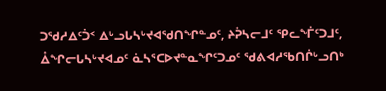ᑐᖁᓱᐃᑦᑑᑉ ᐃᒡᓗᒐᓴᒡᔪᐊᖁᑎᖏᓐᓄᑦ, ᔨᕉᓴᓕᒧᑦ ᕿᓚᖕᒦᑦᑐᒧᑦ, ᐂᖏᓕᒐᓴᒡᔪᐊᓄᑦ ᓈᓴᕐᑕᐅᔪᓐᓇᖏᑦᑐᓄᑦ ᖁᕕᐊᓱᖃᑎᒌᒡᓗᑎᒃ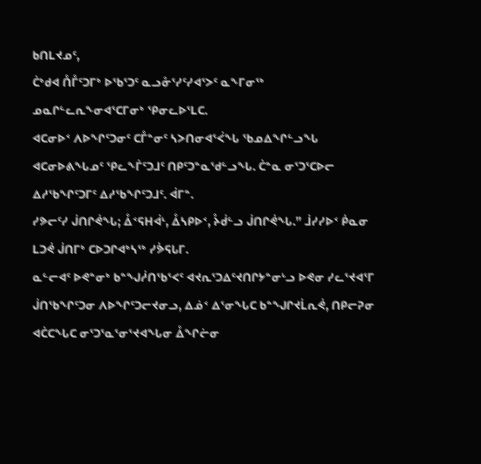ᑲᑎᒪᔪᓄᑦ,
ᑖᒃᑯᐊ ᑍᒤᑦᑐᒥᒃ ᐅᖃᕐᑐᑦ ᓇᓗᓁᕐᓯᑦᓯᐊᕐᐳᑦ ᓇᖕᒥᓂᖅ ᓄᓇᒋᓪᓚᕆᖕᓂᐊᕐᑕᒥᓂᒃ ᕿᓂᓚᐅᕐᒪᑕ.
ᐊᑕᓂᐅᑉ ᐱᐅᖏᑦᑐᓂᑦ ᑕᒤᓐᓂᑦ ᓴᐳᑎᓂᐊᕐᐹᖓ ᖃᓄᐃᖏᓪᓗᖓ ᐊᑕᓂᐅᕕᖓᓄᑦ ᕿᓚᖕᒦᑦᑐᒧᑦ ᑎᑭᑦᑐᓐᓇᖁᓪᓗᖓ. ᑖᓐᓇ ᓂᕐᑐᕐᑕᐅᓕ ᐃᓱᖃᖏᑦᑐᒥᑦ ᐃᓱᖃᖏᑦᑐᒧᑦ. ᐋᒥᓐ.
ᓯᕗᓕᑦᓯ ᒎᑎᒋᕚᖓ; ᐂᑉᕋᕼᐋᒻ, ᐂᓴᑭᐅᑉ, ᔧᑰᓪᓗ ᒎᑎᒋᕚᖓ.” ᒨᓯᓯᐅᑉ ᑮᓇᓂ ᒪᑐᕚ ᒎᑎᒥᒃ ᑕᐅᑐᒋᐊᒃᓴᖅ ᓯᕘᕋᒐᒥ.
ᓇᓪᓕᐊᑦ ᐅᕙᓐᓂᒃ ᑲᓐᖑᓲᑎᖃᕐᐸᑦ ᐊᔪᕆᕐᑐᐃᑦᔪᑎᒋᔭᓐᓂᒡᓗ ᐅᕙᓂ ᓯᓚᕐᔪᐊᕐᒥ ᒎᑎᖃᖏᑦᑐᓂ ᐱᐅᖏᑦᑐᓕᔪᓂᓗ, ᐃᓅᑉ ᐃᕐᓂᖓᑕ ᑲᓐᖑᒋᔪᒫᕆᕚ, ᑎᑭᓕᕈᓂ ᐊᑖᑕᖓᑕ ᓂᕐᑐᕐᓇᕐᓂᕐᔪᐊᖓᓂ ᐂᖏᓖᓂ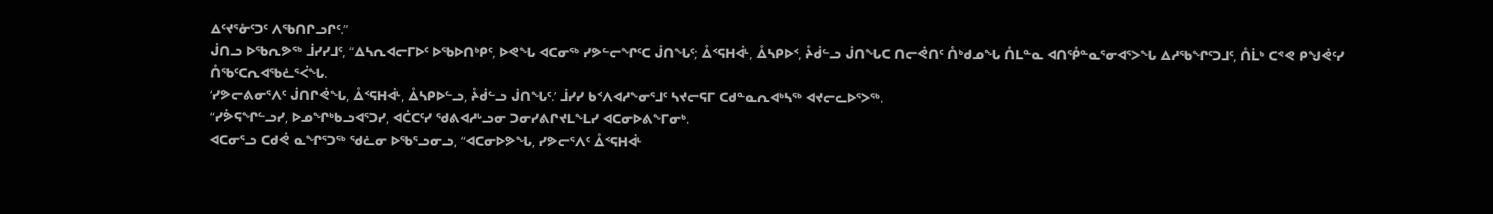ᐃᑦᔪᕐᓁᑦᑐᑦ ᐱᖃᑎᒋᓗᒋᑦ.”
ᒎᑎᓗ ᐅᖃᕆᕗᖅ ᒨᓯᓯᒧᑦ, “ᐃᓴᕆᐊᓕᒥᐅᑦ ᐅᖃᐅᑎᒃᑭᑦ, ᐅᕙᖓ ᐊᑕᓂᖅ ᓯᕗᓪᓕᖏᑦᑕ ᒎᑎᖓᑦ; ᐂᑉᕋᕼᐋᒻ, ᐂᓴᑭᐅᑉ, ᔧᑰᓪᓗ ᒎᑎᖓᑕ ᑎᓕᕚᑎᑦ ᑍᒃᑯᓄᖓ ᑍᒪᓐᓇ ᐊᑎᕾᓐᓇᕐᓂᐊᕐᐳᖓ ᐃᓱᖃᖏᑦᑐᒧᑦ, ᑍᒫᒃ ᑕᕝᕙ ᑭᖑᕚᑦᓯ ᑍᖃᑦᑕᕆᐊᖃᓛᕐᐹᖓ.
‘ᓯᕗᓕᕕᓂᕐᐱᑦ ᒎᑎᒋᕚᖓ, ᐂᑉᕋᕼᐋᒻ, ᐂᓴᑭᐅᓪᓗ, ᔧᑰᓪᓗ ᒎᑎᖓᑦ.’ ᒨᓯᓯ ᑲᑉᐱᐊᓱᖕᓂᕐᒧᑦ ᓴᔪᓕᕋᒥ ᑕᑯᓐᓇᕆᐊᒃᓴᖅ ᐊᔪᓕᓚᐅᕐᐳᖅ.
“ᓯᕘᕋᖏᓪᓗᓯ, ᐅᓄᖏᒃᑲᓗᐊᕐᑐᓯ, ᐊᑖᑕᑦᓯ ᖁᕕᐊᓱᒡᓗᓂ ᑐᓂᓯᕕᒋᔪᒪᖕᒪᓯ ᐊᑕᓂᐅᕕᖕᒥᓂᒃ.
ᐊᑕᓂᕐᓗ ᑕᑯᕚ ᓇᖏᕐᑐᖅ ᖁᓛᓂ ᐅᖃᕐᓗᓂᓗ, “ᐊᑕᓂᐅᕗᖓ, ᓯᕗᓕᕐᐱᑦ ᐂᑉᕋᕼᐋᒻ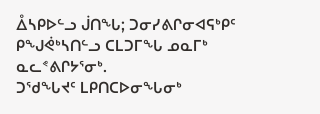ᐂᓴᑭᐅᓪᓗ ᒎᑎᖓ; ᑐᓂᓯᕕᒋᓂᐊᕋᒃᑭᑦ ᑭᖑᕚᒃᓴᑎᓪᓗ ᑕᒪᑐᒥᖓ ᓄᓇᒥᒃ ᓇᓚᕝᕕᒋᔭᕐᓂᒃ.
ᑐᖁᖓᔪᑦ ᒪᑭᑎᑕᐅᓂᖓᓂᒃ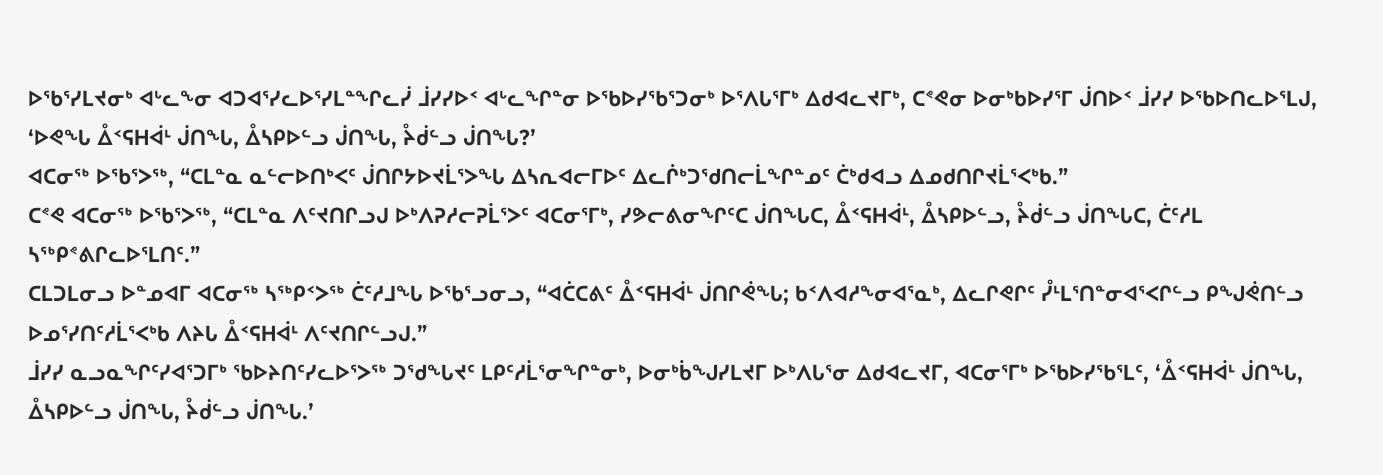ᐅᖃᕐᓯᒪᔪᓂᒃ ᐊᒡᓚᖕᓂ ᐊᑐᐊᕐᓯᓚᐅᕐᓯᒪᓐᖏᓚᓰ ᒨᓯᓯᐅᑉ ᐊᒡᓚᖏᓐᓂ ᐅᖃᐅᓯᖃᕐᑐᓂᒃ ᐅᕐᐱᒐᕐᒥᒃ ᐃᑯᐊᓚᔪᒥᒃ, ᑕᕝᕙᓂ ᐅᓂᒃᑲᐅᓯᕐᒥ ᒎᑎᐅᑉ ᒨᓯᓯ ᐅᖃᐅᑎᓚᐅᕐᒪᒍ, ‘ᐅᕙᖓ ᐂᑉᕋᕼᐋᒻ ᒎᑎᖓ, ᐂᓴᑭᐅᓪᓗ ᒎᑎᖓ, ᔧᑰᓪᓗ ᒎᑎᖓ?’
ᐊᑕᓂᖅ ᐅᖃᕐᐳᖅ, “ᑕᒪᓐᓇ ᓇᓪᓕᐅᑎᒃᐸᑦ ᒎᑎᒋᔭᐅᔪᒫᕐᐳᖓ ᐃᓴᕆᐊᓕᒥᐅᑦ ᐃᓚᒌᒃᑐᖁᑎᓕᒫᖏᓐᓄᑦ ᑖᒃᑯᐊᓗ ᐃᓄᑯᑎᒋᔪᒫᕐᐸᒃᑲ.”
ᑕᕝᕙ ᐊᑕᓂᖅ ᐅᖃᕐᐳᖅ, “ᑕᒪᓐᓇ ᐱᑦᔪᑎᒋᓗᒍ ᐅᒃᐱᕈᓱᓕᕈᒫᕐᐳᑦ ᐊᑕᓂᕐᒥᒃ, ᓯᕗᓕᕕᓂᖏᑦᑕ ᒎᑎᖓᑕ, ᐂᑉᕋᕼᐋᒻ, ᐂᓴᑭᐅᓪᓗ, ᔧᑰᓪᓗ ᒎᑎᖓᑕ, ᑖᑦᓱᒪ ᓴᖅᑭᕝᕕᒋᓚᐅᕐᒪᑎᑦ.”
ᑕᒪᑐᒪᓂᓗ ᐅᓐᓄᐊᒥ ᐊᑕᓂᖅ ᓴᖅᑭᑉᐳᖅ ᑖᑦᓱᒧᖓ ᐅᖃᕐᓗᓂᓗ, “ᐊᑖᑕᕕᑦ ᐂᑉᕋᕼᐋᒻ ᒎᑎᒋᕚᖓ; ᑲᑉᐱᐊᓱᖕᓂᐊᕐᓇᒃ, ᐃᓚᒋᕙᒋᑦ ᓮᒻᒪᕐᑎᓐᓂᐊᕐᐸᒋᓪᓗ ᑭᖑᕚᑎᓪᓗ ᐅᓄᕐᓯᑎᑦᓱᒫᕐᐸᒃᑲ ᐱᔨᒐ ᐂᑉᕋᕼᐋᒻ ᐱᑦᔪᑎᒋᓪᓗᒍ.”
ᒨᓯᓯ ᓇᓗᓇᖏᑦᓯᐊᕐᑐᒥᒃ ᖃᐅᔨᑎᑦᓯᓚᐅᕐᐳᖅ ᑐᖁᖓᔪᑦ ᒪᑭᑦᓱᒫᕐᓂᖏᓐᓂᒃ, ᐅᓂᒃᑳᖑᓯᒪᔪᒥ ᐅᒃᐱᒐᕐᓂ ᐃᑯᐊᓚᔪᒥ, ᐊᑕᓂᕐᒥᒃ ᐅᖃᐅᓯᖃᕐᒪᑦ, ‘ᐂᑉᕋᕼᐋᒻ ᒎᑎᖓ, ᐂᓴᑭᐅᓪᓗ ᒎᑎᖓ, ᔧᑰᓪᓗ ᒎᑎᖓ.’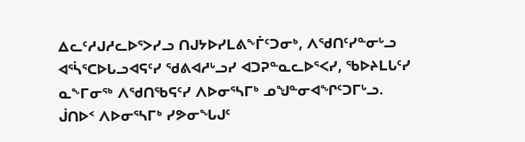ᐃᓚᑦᓱᒍᓱᓚᐅᕐᐳᓯᓗ ᑎᒍᔭᐅᓯᒪᕕᖕᒦᑦᑐᓂᒃ, ᐱᖁᑎᑦᓯᓐᓂᒡᓗ ᐊᕐᓵᕐᑕᐅᒐᓗᐊᕋᑦᓯ ᖁᕕᐊᓱᒡᓗᓯ ᐊᑐᕈᓐᓇᓚᐅᕐᐸᓯ, ᖃᐅᔨᒪᒐᑦᓯ ᓇᖕᒥᓂᖅ ᐱᖁᑎᖃᕋᑦᓯ ᐱᐅᓂᕐᓴᒥᒃ ᓄᖑᓐᓂᐊᖏᑦᑐᒥᒡᓗ.
ᒎᑎᐅᑉ ᐱᐅᓂᕐᓴᒥᒃ ᓯᕗᓂᖓᒍᑦ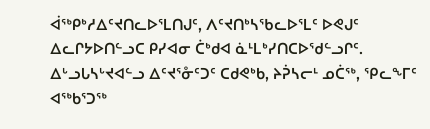ᐋᖅᑭᒃᓱᐃᑦᔪᑎᓚᐅᕐᒪᑎᒍᑦ, ᐱᑦᔪᑎᒃᓴᖃᓚᐅᕐᒪᑦ ᐅᕙᒍᑦ ᐃᓚᒋᔭᐅᑎᓪᓗᑕ ᑭᓯᐊᓂ ᑖᒃᑯᐊ ᓈᒻᒪᒃᓯᑎᑕᐅᖁᓪᓗᒋᑦ.
ᐃᒡᓗᒐᓴᒡᔪᐊᓪᓗ ᐃᑦᔪᕐᓁᑦᑐᑦ ᑕᑯᕙᒃᑲ, ᔨᕉᓴᓕᒻ ᓄᑖᖅ, ᕿᓚᖕᒥᑦ ᐊᖅᑲᕐᑐᖅ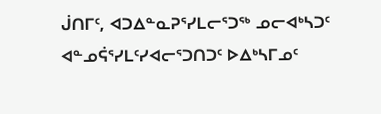ᒎᑎᒥᑦ, ᐊᑐᐃᓐᓇᕈᕐᓯᒪᓕᕐᑐᖅ ᓄᓕᐊᒃᓴᑐᑦ ᐊᓐᓄᕌᕐᓯᒪᑦᓯᐊᓕᕐᑐᑎᑐᑦ ᐅᐃᒃᓴᒥᓄᑦ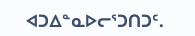ᐊᑐᐃᓐᓇᐅᓕᕐᑐᑎᑐᑦ.